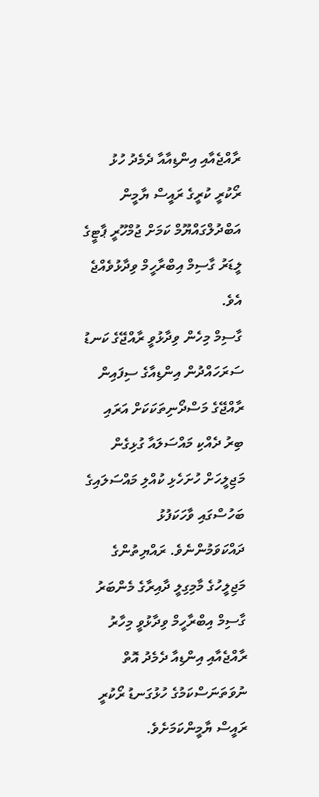ރާއްޖެއާއި އިންޑިއާއާ ދެމެދު ހުޅު ރޯކުރީ ކުރީގެ ރައީސް ޔާމީން އަބްދުލްގައްޔޫމް ކަމަށް ޖުމްހޫރީ ޕާޓީގެ ލީޑަރު ގާސިމް އިބްރާހީމް ވިދާޅުވެއްޖެ އެވެ.
ގާސިމް މިހެން ވިދާޅުވީ ރާއްޖޭގެ ކަނޑު ސަރަހައްދުން އިންޑިއާގެ ސިފައިން ރާއްޖޭގެ މަސްދޯނިތަކަކަށް އަރައި ބިރު ދެއްކި މައްސަލައާ ގުޅިގެން މަޖިލީހަށް ހުށަހެޅި ކުއްލި މައްސަލައިގެ ބަހުސްގައި ވާހަކަފުޅު ދައްކަވަމުންނެވެ. ރައްޔިތުންގެ މަޖިލީހުގެ މާމިގިލީ ދާއިރާގެ މެންބަރު ގާސިމް އިބްރާހީމް ވިދާޅުވީ މިހާރު ރާއްޖެއާއި އިންޑިއާ ދެމެދު އޮތް ނުވަތަނަސްކަމުގެ ހުޅުގަނޑު ރޯކުރީ ރައީސް ޔާމީންކަމަށެވެ.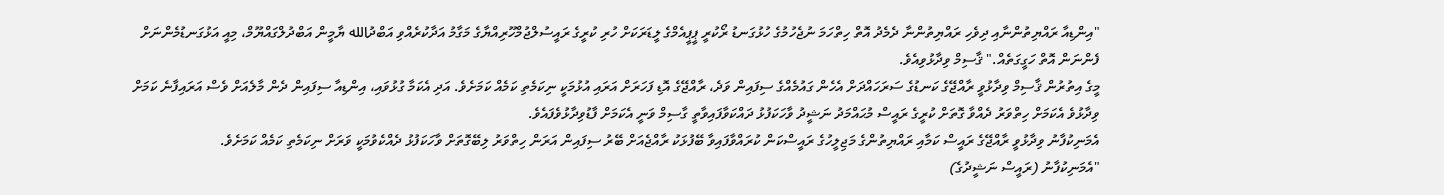"އިންޑިއާ ރައްޔިތުންނާއި ދިވެހި ރައްޔިތުންނާ ދެމެދު އޮތް ހިތްހަމަ ނުޖެހުމުގެ ހުޅުގަނޑު ރޯކުރީ ޕީޕީއެމްގެ ލީޑަރަކަށް ހުރި ކުރީގެ ރައީސުލްޖުމްހޫރިއްޔާގެ މަގާމު އަދާކުރެއްވި އަބްދުالله ޔާމީން އަބްދުލްގައްޔޫމް، މިއީ އަޅުގަނޑުމެންނަށް ފެންނަން އޮތް ހަގީގަތެއް." ޤާސިމް ވިދާޅުވިއެވެ.
މީގެ އިތުރުން ޤާސިމް ވިދާޅުވީ ރާއްޖޭގެ ކަނޑުގެ ސަރަހައްދަށް އެހެން ގައުމެއްގެ ސިފައިން ވަދެ، ރާއްޖޭގެ އޮޑި ފަހަރަށް އަރައި އުޅުމަކީ ނިކަމެތި ކަމެއް ކަމަށެވެ. އަދި އެކަމާ ގުޅުވައި، އިންޑިއާ ސިފައިން ދެން މާލެއަށް ވެސް އަރައިފާނެ ކަމަށް ވިދާޅުވެ އެކަމަށް ހިތްވަރު ދެއްވާ ގޮތަށް ކުރީގެ ރައީސް މުޙައްމަދު ނަޝީދު ވާހަކަފުޅު ދައްކަވާފައިވާތީ ގާސިމް ވަނީ އެކަމަށް ފާޑުވިދާޅުވެފައެވެ.
އެމަނިކުފާނު ވިދާޅުވީ ރާއްޖޭގެ ރައީސް ކަމާއި ރައްޔިތުންގެ މަޖިލީހުގެ ރައީސްކަން ކުރައްވާފައިވާ ބޭފުޅަކު ރާއްޖެއަށް ބޭރު ސިފައިން އަރަން ހިތްވަރު ލިބޭގޮތަށް ވާހަކަފުޅު ދެއްކެވުމަކީ ވަރަށް ނިކަމެތި ކަމެއް ކަމަށެވެ.
"އެމަނިކުފާނު (ރައީސް ނަޝީދުގެ)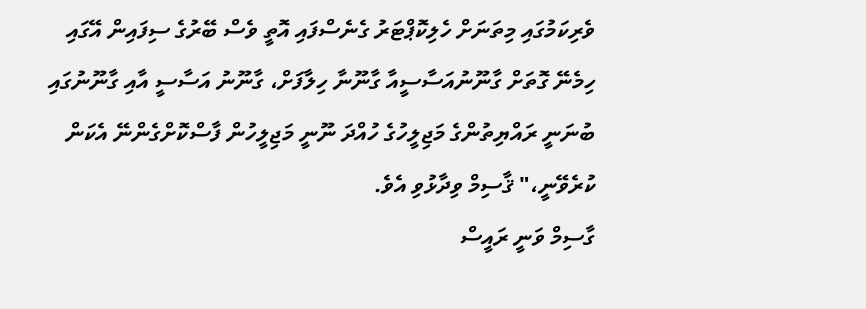ވެރިކަމުގައި މިތަނަށް ހެލިކޮޕްޓަރު ގެނެސްފައި އޮތީ ވެސް ބޭރުގެ ސިފައިން އޭގައި ހިމެނޭ ގޮތަށް ގާނޫނުއަސާސީއާ ގާނޫނާ ހިލާފަށް، ގާނޫނު އަސާސީ އާއި ގާނޫނުގައި ބުނަނީ ރައްޔިތުންގެ މަޖިލީހުގެ ހުއްދަ ނޫނީ މަޖިލީހުން ފާސްކޮށްގެންނޭ އެކަން ކުރެވޭނީ،" ޤާސިމް ވިދާޅުވި އެވެ.
ގާސިމް ވަނީ ރައީސް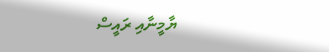ޔާމީނާއި ރައީސް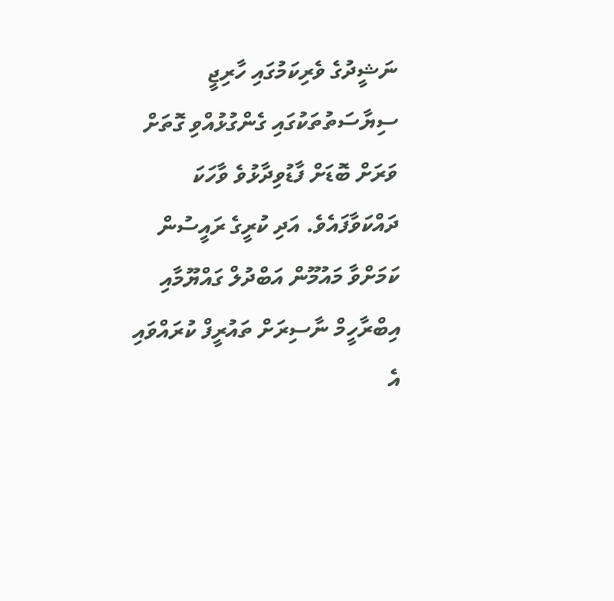ނަޝީދުގެ ވެރިކަމުގައި ހާރިޖީ ސިޔާސަތުތަކުގައި ގެންގުޅުއްވި ގޮތަށް ވަރަށް ބޮޑަށް ފާޑުވިދާޅުވެ ވާހަކަ ދައްކަވާފައެވެ. އަދި ކުރީގެ ރައީސުން ކަމަށްވާ މައުމޫން އަބްދުލް ގައްޔޫމާއި އިބްރާހީމް ނާސިރަށް ތައުރީފް ކުރައްވައި އެ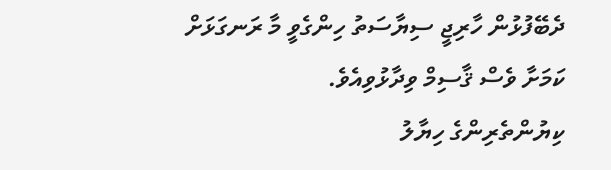ދެބޭފުޅުން ހާރިޖީ ސިޔާސަތު ހިންގެވީ މާ ރަނގަޅަށް ކަމަށާ ވެސް ޤާސިމް ވިދާޅުވިއެވެ.
ކިޔުންތެރިންގެ ހިޔާލު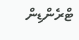ޓްރެންޑިން